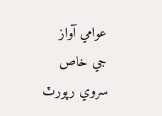عوامي آواز جي خاص سروي رپورٽ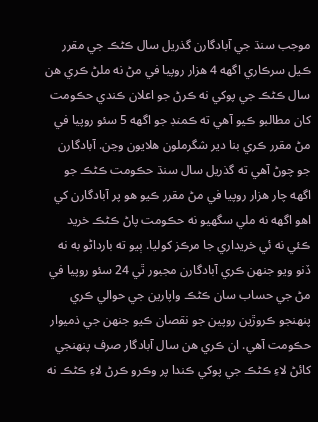موجب سنڌ جي آبادگارن گذريل سال ڪڻڪ جي مقرر ڪيل سرڪاري اگهه 4 هزار روپيا في مڻ نه ملڻ ڪري هن سال ڪڻڪ جي پوکي نه ڪرڻ جو اعلان ڪندي حڪومت کان مطالبو ڪيو آهي ته ڪمنڊ جو اگهه 5 سئو روپيا في مڻ مقرر ڪري بنا دير شگرملون هلايون وڃن. آبادگارن جو چوڻ آهي ته گذريل سال سنڌ حڪومت ڪڻڪ جو اگهه چار هزار روپيا في مڻ مقرر ڪيو هو پر آبادگارن کي اهو اگهه نه ملي سگهيو نه حڪومت پاڻ ڪڻڪ خريد ڪئي نه ئي خريداري جا مرڪز کوليا. ٻيو ته بارداڻو به نه ڏنو ويو جنهن ڪري آبادگارن مجبور ٿي 24 سئو روپيا في مڻ جي حساب سان ڪڻڪ واپارين جي حوالي ڪري پنهنجو ڪروڙين روپين جو نقصان ڪيو جنهن جي ذميوار حڪومت آهي. ان ڪري هن سال آبادگار صرف پنهنجي کائڻ لاءِ ڪڻڪ جي پوکي ڪندا پر وڪرو ڪرڻ لاءِ ڪڻڪ نه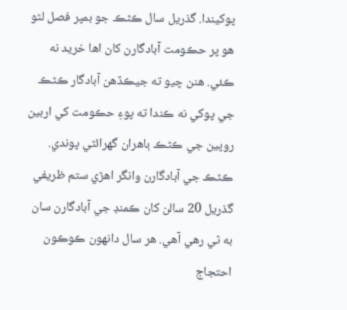پوکيندا. گذريل سال ڪڻڪ جو بمپر فصل لٿو هو پر حڪومت آبادگارن کان اها خريد نه ڪئي. هنن چيو ته جيڪڏهن آبادگار ڪڻڪ جي پوکي نه ڪندا ته پوءِ حڪومت کي اربين روپين جي ڪڻڪ ٻاهران گهرائڻي پوندي.
ڪڻڪ جي آبادگارن وانگر اهڙي ستم ظريفي گذريل 20 سالن کان ڪمنڊ جي آبادگارن سان به ٿي رهي آهي. هر سال دانهون ڪوڪون احتجاج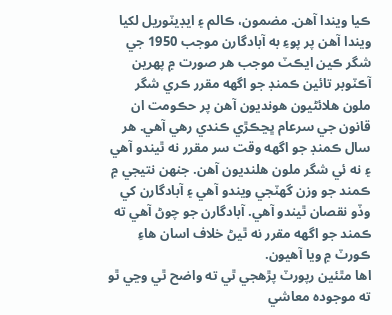ڪيا ويندا آهن. مضمون، ڪالم ۽ ايڊيٽوريل لکيا ويندا آهن پر پوءِ به آبادگارن موجب 1950 جي شگر ڪين ايڪٽ موجب هر صورت ۾ پهرين آڪٽوبر تائين ڪمنڊ جو اگهه مقرر ڪري شگر ملون هلائڻيون هونديون آهن پر حڪومت ان قانون جي سرعام ڀڃڪڙي ڪندي رهي آهي. هر سال ڪمنڊ جو اگهه وقت سر مقرر نه ٿيندو آهي ۽ نه ئي شگر ملون هلنديون آهن. جنهن نتيجي ۾ ڪمند جو وزن گهٽجي ويندو آهي ۽ آبادگارن کي وڏو نقصان ٿيندو آهي. آبادگارن جو چوڻ آهي ته ڪمند جو اگهه مقرر نه ٿيڻ خلاف اسان هاءِ ڪورٽ ۾ ويا آهيون.
اها مٿئين رپورٽ پڙهجي ٿي ته واضح ٿي وڃي ٿو ته موجوده معاشي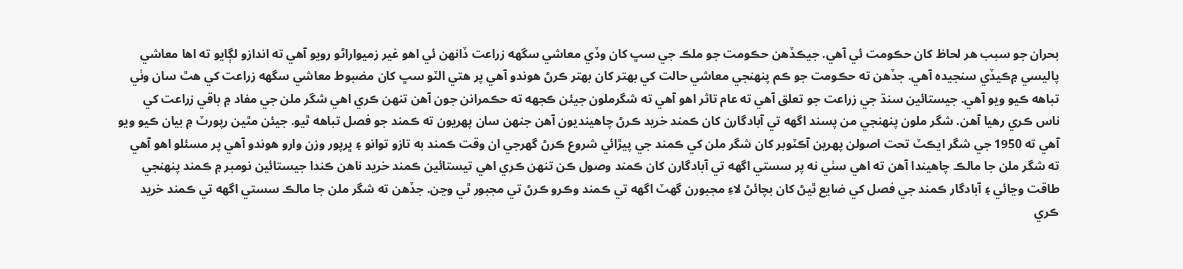بحران جو سبب هر لحاظ کان حڪومت ئي آهي. جيڪڏهن حڪومت جو ملڪ جي سڀ کان وڏي معاشي سگهه زراعت ڏانهن ئي اهو غير زميواراڻو رويو آهي ته اندازو لڳايو ته اها معاشي پاليسي ۾ڪيڏي سنجيده آهي. جڏهن ته حڪومت جو ڪم پنهنجي معاشي حالت کي بهتر کان بهتر ڪرڻ هوندو آهي پر هتي الٽو سڀ کان مضبوط معاشي سگهه زراعت کي هٿ سان وٺي تباهه ڪيو ويو آهي. جيستائين سنڌ جي زراعت جو تعلق آهي ته عام تاثر اهو آهي ته شگرملون جيئن ڪجهه ته حڪمرانن جون آهن تنهن ڪري اهي شگر ملن جي مفاد ۾ باقي زراعت کي ناس ڪري رهيا آهن. شگر ملون پنهنجي من پسند اگهه تي آبادگارن کان ڪمند خريد ڪرڻ چاهينديون آهن جنهن سان پهريون ته ڪمند جو فصل تباهه ٿيو. جيئن مٿين رپورٽ ۾ بيان ڪيو ويو آهي ته 1950 جي شگر ايڪٽ تحت اصولن پهرين آڪٽوبر کان شگر ملن کي ڪمند جي پيڙائي شروع ڪرڻ گهرجي ان وقت ڪمند به تازو توانو ۽ ڀرپور وزن وارو هوندو آهي پر مسئلو اهو آهي ته شگر ملن جا مالڪ چاهيندا آهن ته اهي سٺي نه پر سستي اگهه تي آبادگارن کان ڪمند وصول ڪن تنهن ڪري اهي تيستائين ڪمند خريد ناهن ڪندا جيستائين نومبر ۾ ڪمند پنهنجي طاقت وڃائي ۽ آبادگار ڪمند جي فصل کي ضايع ٿيڻ کان بچائڻ لاءِ مجبورن گهٽ اگهه تي ڪمند وڪرو ڪرڻ تي مجبور ٿي وڃن. جڏهن ته شگر ملن جا مالڪ سستي اگهه تي ڪمند خريد ڪري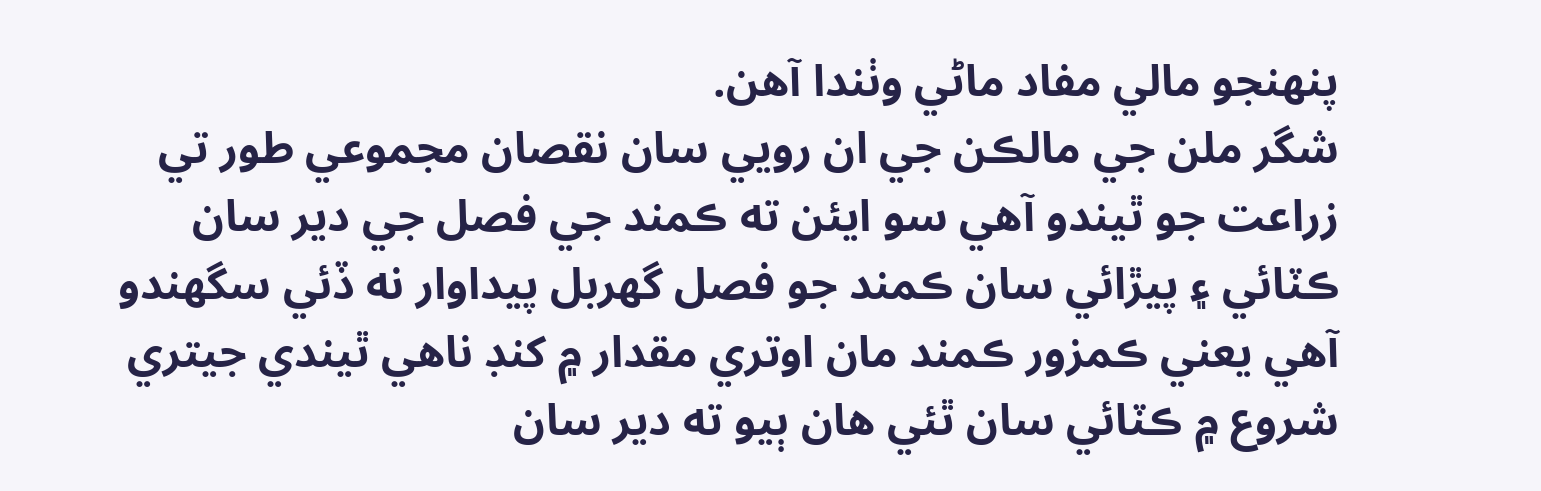پنهنجو مالي مفاد ماڻي وٺندا آهن.
شگر ملن جي مالڪن جي ان رويي سان نقصان مجموعي طور تي زراعت جو ٿيندو آهي سو ايئن ته ڪمند جي فصل جي دير سان ڪٽائي ۽ پيڙائي سان ڪمند جو فصل گهربل پيداوار نه ڏئي سگهندو آهي يعني ڪمزور ڪمند مان اوتري مقدار ۾ کنڊ ناهي ٿيندي جيتري شروع ۾ ڪٽائي سان ٿئي هان ٻيو ته دير سان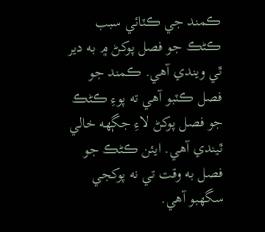ڪمند جي ڪٽائي سبب ڪڻڪ جو فصل پوکڻ ۾ به دير ٿي ويندي آهي. ڪمند جو فصل ڪٽبو آهي ته پوءِ ڪڻڪ جو فصل پوکڻ لاءِ جڳهه خالي ٿيندي آهي. ايئن ڪڻڪ جو فصل به وقت تي نه پوکجي سگهبو آهي.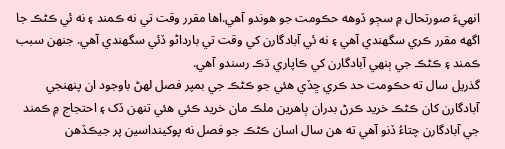انهيءَ صورتحال ۾ سڄو ڏوهه حڪومت جو هوندو آهي.اها مقرر وقت تي نه ڪمند ۽ نه ئي ڪڻڪ جا اگهه مقرر ڪري سگهندي آهي ۽ نه ئي آبادگارن کي وقت تي بارداڻو ڏئي سگهندي آهي. جنهن سبب ڪمند ۽ ڪڻڪ جي ٻنهي آبادگارن کي ڪاپاري ڌڪ رسندو آهي.
گذريل سال ته حڪومت حد ڪري ڇڏي هئي جو ڪڻڪ جي بمپر فصل لهڻ باوجود ان پنهنجي آبادگارن کان ڪڻڪ خريد ڪرڻ بدران ٻاهرين ملڪ مان خريد ڪئي هئي تنهن ڏک ۽ احتجاج ۾ ڪمند جي آبادگارن چتاءُ ڏنو آهي ته هن سال اسان ڪڻڪ جو فصل نه پوکينداسين پر جيڪڏهن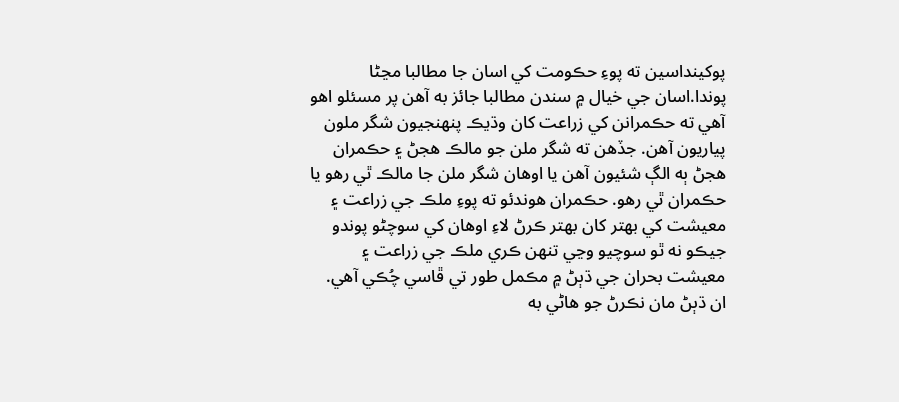پوکينداسين ته پوءِ حڪومت کي اسان جا مطالبا مڃڻا پوندا.اسان جي خيال ۾ سندن مطالبا جائز به آهن پر مسئلو اهو آهي ته حڪمرانن کي زراعت کان وڌيڪ پنهنجيون شگر ملون پياريون آهن. جڏهن ته شگر ملن جو مالڪ هجڻ ۽ حڪمران هجڻ ٻه الڳ شئيون آهن يا اوهان شگر ملن جا مالڪ ٿي رهو يا حڪمران ٿي رهو. حڪمران هوندئو ته پوءِ ملڪ جي زراعت ۽ معيشت کي بهتر کان بهتر ڪرڻ لاءِ اوهان کي سوچڻو پوندو جيڪو نه ٿو سوچيو وڃي تنهن ڪري ملڪ جي زراعت ۽ معيشت بحران جي ڌٻڻ ۾ مڪمل طور تي ڦاسي چُڪي آهي.
ان ڌٻڻ مان نڪرڻ جو هاڻي به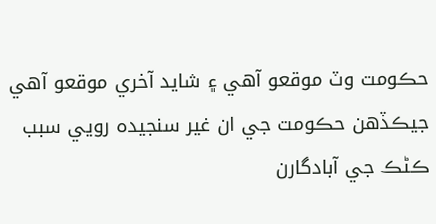حڪومت وٽ موقعو آهي ۽ شايد آخري موقعو آهي جيڪڏهن حڪومت جي ان غير سنجيده رويي سبب ڪڻڪ جي آبادگارن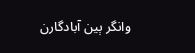وانگر ٻين آبادگارن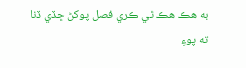به هڪ هڪ ٿي ڪري فصل پوکڻ ڇڏي ڏنا ته پوءِ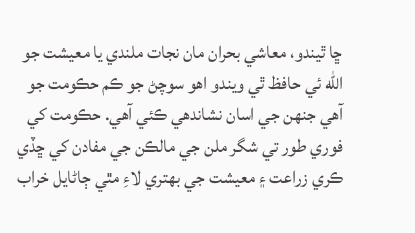ڇا ٿيندو، معاشي بحران مان نجات ملندي يا معيشت جو الله ئي حافظ ٿي ويندو اهو سوچڻ جو ڪم حڪومت جو آهي جنهن جي اسان نشاندهي ڪئي آهي. حڪومت کي فوري طور تي شگر ملن جي مالڪن جي مفادن کي ڇڏي ڪري زراعت ۽ معيشت جي بهتري لاءِ مٿي ڄاڻايل خراب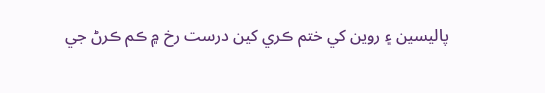پاليسين ۽ روين کي ختم ڪري کين درست رخ ۾ ڪم ڪرڻ جي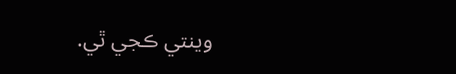وينتي ڪجي ٿي.